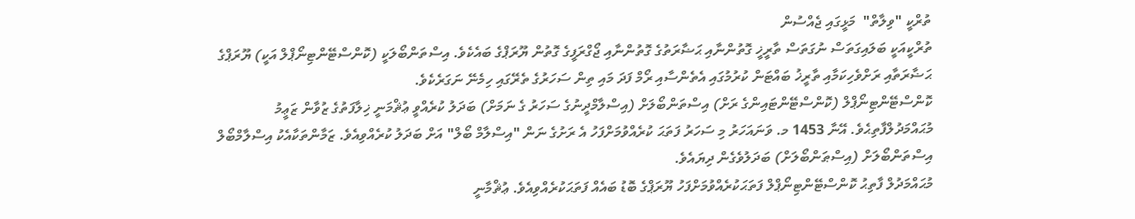ތުރްކީ "ވިލާތް"  މަޅީގައި ޖެއްސުން
ތުރްކީއަކީ ބަލައިގަތަސް ނުގަތަސް ތާރީޚީ ގޮތުންނާއި ޙަޟާރަތުގެ ގޮތުންނާއި ޖޯގްރަފީގެ ގޮތުން ޔޫރަޕްގެ ބައެކެވެ. އިސްތަންބޯލަކީ (ކޮންސްޓޭންޓިނޯޕްލް އަކީ) ޔޫރަޕްގެ ޙަޟާރަތާއި ރަށްވެހިކަމާއި ތާރީޚު ބައްޓަން ކުރުމުގައި އެތެންސާއި ރޯމް ފަދަ މައި ތިން ސަހަރުގެ ތެރޭގައި ހިމެނޭ ނަގަރެކެވެ.
ކޮންސްޓޭންޓިނޯޕްލް (ކޮންސްޓޭންޓައިންގެ ރަށް) އިސްތަންބޯލަށް (އިސްލާމްދީނުގެ ސަހަރު ގެ ނަމަށް) ބަދަލު ކުރެއްވީ ޢުޘްމަނީ ޚިލާފަތުގެ ޒުވާން ޒަޢީމު މުޙައްމަދުލްފާތިޙެވެ. އޭނާ 1453 މ. ވަނައަހަރު މި ސަހަރު ފަތަޙަ ކުރެއްވުމަށްފަހު އެ ރަށުގެ ނަން "އިސްލާމް ބޯލް" އަށް ބަދަލު ކުރެއްވިއެވެ. ޒަމާންތަކާއެކު އިސްލާމްބޯލް އިސްތަންބޯލަށް (އިސްޠަންބޯލަށް) ބަދަލުވެގެން ދިޔައެވެ.
މުޙައްމަދުލް ފާތިޙު ކޮންސްޓޭންޓިނޯޕްލް ފަތަޙަކުރެއްވުމަށްފަހު ޔޫރަޕްގެ ބޮޑު ބައެއް ފަތަޙަކުރެއްވިއެވެ. ޢުޘްމާނީ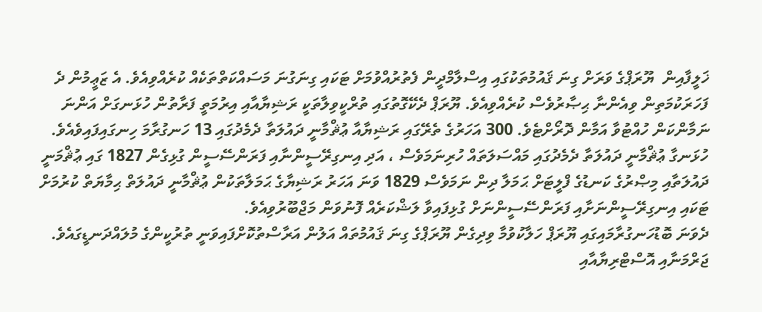ޚަލީފާއިން  ޔޫރަޕްގެ ވަރަށް ގިނަ ޤައުމުތަކުގައި އިސްލާމްދީން ފެތުރުއްވުމަށް ޓަކައި ގިނަގުނަ މަސައްކަތްތަކެއް ކުރެއްވިއެވެ. އެ ޒަޢީމުން ދެ ފަހަރަކުމަތިން ވިއެންނާ ޙިޞާރުވެސް ކުރެއްވިއެވެ. ޔޫރަޕް ދެކޭގޮތުގައި ތުރްކީވިލާތަކީ ރަޝިޔާއާއި އިރުމަތީ ފަރާތުން ހުޅަނގަށް އަންނަ ނަމާންކަން ހުއްޓުވާ އަމާން ދޮރޯށްޓެވެ. 300 އަހަރުގެ ތެރޭގައި ރަޝިޔާއާ ޢުޘްމާނީ ދައުލަތާ ދެމެދުގައި 13 ހަނގުރާމަ ހިނގައިފައިވެއެވެ.
ހުޅަނގާ ޢުޘްމާނީ ދައުލަތާ ދެމެދުގައި މައްސަލަތައް ހުރިނަމަވެސް ، އަދި އިނގިރޭސީންނާއި ފަރަންސޭސީން ގުޅިގެން 1827 ގައި ޢުޘްމަނީ ދައުލަތާއި މިޞްރުގެ ކަނޑުގެ ފްލީޓަށް ޙަމަލާ ދިން ނަމަވެސް 1829 ވަނަ އަހަރު ރަޝިޔާގެ ޙަމަލާތަކުން ޢުޘްމާނީ ދައުލަތް ޙިމާޔަތް ކުރުމަށް ޓަކައި އިނގިރޭސީންނަށާއި ފަރަންސޭސީންނަށް ގުޅިފައިވާ ލަޝްކަރެއް ފޮނުވަން މަޖްބޫރުވިއެވެ.
ދެވަނަ ބޮޑުހަނގުރާމައިގައި ޔޫރަޕް ހަލާކުވުމާ ވިދިގެން ޔޫރަޕްގެ ގިނަ ޤައުމުތައް އަލުން އަރާސްތުކޮށްފައިވަނީ ތުރުކީންގެ މުލައްދަނޑީގައެވެ. ޖަރްމަނާއި އޮސްޓްރިޔާއާއި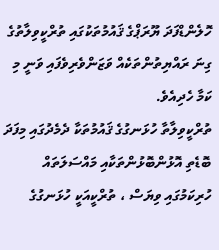ހޮލެންޑްފަދަ ޔޫރަޕްގެ ޤައުމުތަކުގައި ތުރްކީވިލާތުގެ ގިނަ ރައްޔިތުންތަކެއް ވަޒަންވެރިވެފައި ވަނީ މި ކަމާ ހެދިއެވެ.
ތުރްކީވިލާތާ ހުޅަނގުގެ ޤައުމުތަކާ ދެމެދުގައި މިފަދަ ބޮޑެތި އޮޅުންބޮޅުންތަކާއި މައްސަލަތައް ހުރިކަމުގައި ވިޔަސް ، ތުރްކީއަކީ ހުޅަނގުގެ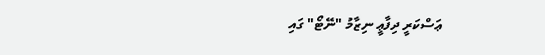ޢަސްކަރީ ދިފާޢީ ނިޒާމު "ނޭޓޯ" ގައި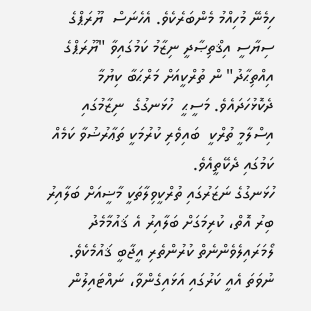ހިމެނޭ މުހިއްމު މެންބަރެކެވެ. އެހެނަސް  ޔޫރަޕްގެ ސިޔާސީ އިޤްތިޞާދީ ނިޒާމު ކަމުގައިވާ "ޔޫރަޕްގެ އިއްތިޙާދު" ން ތުރްކީއަށް މަރްޙަބާ ކިޔުމާ ދެކޮޅުހަދައެވެ. މަސީޙީ  ހުޅަނގުގެ  ނިޒާމުގައި އިސްލާމީ ތުރްކީ  ބައިވެރި ކުރުމަކީ ތަޢާރުޟުވާ ކަމެއް ކަމުގައި ދެކޭތީއެވެ.
ހުޅަނގުގެ ނަޒަރުގައި ތުރްކީވިލާތަކީ މާޟީއަށް ބަލާއިރު ބިރު އޮތް، ކުރިމަގަށް ބަލާއިރު އެ ޤައުމާމެދު ލޯމަރައިލެވެންނެތް ކުރުންތެރި އީޖާބީ ޤައުމެކެވެ. ނުވަތަ އެއީ ކަރުގައި އަޅައިގެންވާ، ނައްޓައިލުން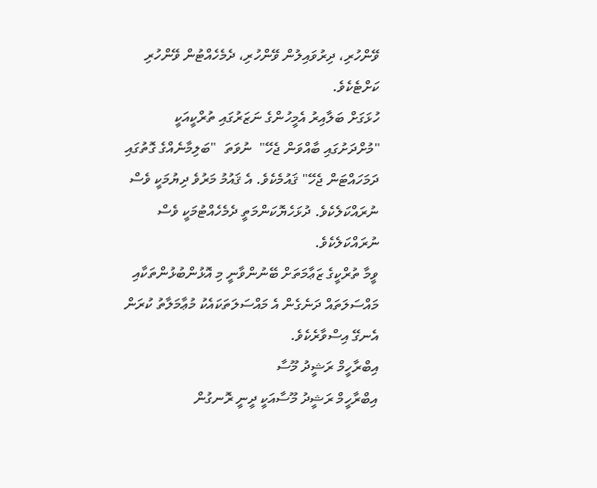ވޭންހުރި، ދިރުވައިލުން ވޭންހުރި، ދެމެހެއްޓުން ވޭންހުރި ކަށްޓެކެވެ.
ހުޅަގަށް ބަލާއިރު އެމީހުންގެ ނަޒަރުގައި ތުރްކީއަކީ "މުށްދަށުގައި ބާއްވަން ޖެހޭ"  ނުވަތަ  "ބަލިމާނެއްގެ ގޮތުގައި ދަމަހައްޓަން ޖެހޭ" ޤައުމެކެވެ. އެ ޤައުމު މަރުވެ ދިޔުމަކީ ވެސް  ނުރައްކަލެކެވެ. ދުޅަހެޔޮކަންމަތީ ދެމެހެއްޓުމަކީ ވެސް ނުރައްކަލެކެވެ.
ވީމާ ތުރްކީގެ ޒަޢާމަތަށް ބޭނުންވާނީ މި އޮޅުންބުޅުންތަކާއި މައްސަލަތައް ދަނެގެން އެ މައްސަލަތަކައެކު މުޢާމަލާތު ކުރަން އެނގޭ އިސްވާރެކެވެ.
އިބްރާހީމް ރަޝީދު މޫސާ
އިބްރާހީމް ރަޝީދު މޫސާއަކީ ދީނީ ރޮނގުން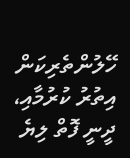ހޭލުންތެރިކަން އިތުރު ކުރުމާއި، ދީނީ ފޮތް ލިޔެ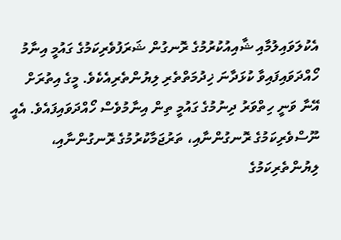އެކުލަވައިލުމާއި ޝާއިއުކުރުމުގެ ރޮނގުން ޝަރަފުވެރިކަމުގެ ގައުމީ އިނާމު ހޯއްދަވައިފައިވާ ކުޅަދާނަ ޚިދުމަތްތެރި ލިޔުންތެރިއެކެވެ. މީގެ އިތުރަށް އޭނާ ވަނީ ހިތްވަރު ދިނުމުގެ ގައުމީ ތިން އިނާމުވެސް ހޯއްދަވައިފައެވެ. އެއީ ނޫސްވެރިކަމުގެ ރޮނގުންނާއި، ތަރުޖަމާކުރުމުގެ ރޮނގުންނާއި، ލިޔުންތެރިކަމުގެ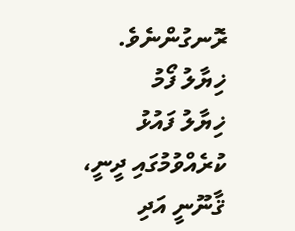ރޮނގުންނެވެ.
ޚިޔާލު ފޯމު
ޚިޔާލު ފައުޅު ކުރެއްވުމުގައި ދީނީ، ޤާނޫނީ އަދި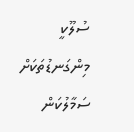ސުލޫކީ މިންގަނޑުތަކަށް ސަމާލުކަން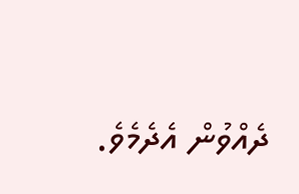ދެއްވުން އެދެމެވެ.